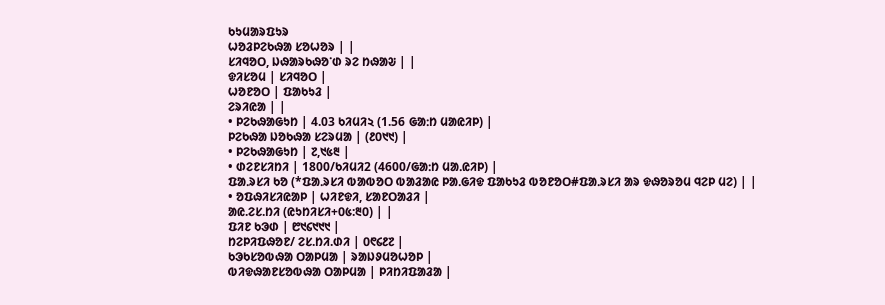ᱠᱩᱢᱟᱨᱯᱩᱨ
ᱦᱚᱲᱞᱮᱠᱷᱟ ᱥᱚᱦᱚᱨ | |
ᱥᱤᱧᱚᱛ, ᱡᱷᱟᱨᱠᱷᱚᱸᱰ ᱨᱮ ᱴᱷᱟᱶ | |
ᱫᱤᱥᱚᱢ | ᱥᱤᱧᱚᱛ |
ᱦᱚᱱᱚᱛ | ᱯᱟᱠᱩᱲ |
ᱮᱨᱤᱭᱟ | |
• ᱞᱮᱠᱷᱟᱜᱩᱴ | 4.03 ᱠᱤᱢᱤ২ (1.56 ᱜᱟᱺᱴ ᱢᱟᱭᱤᱞ) |
ᱞᱮᱠᱷᱟ ᱡᱚᱠᱷᱟ ᱥᱮᱨᱢᱟ | (᱒᱐᱑᱑) |
• ᱞᱮᱠᱷᱟᱜᱩᱴ | ᱗,᱑᱕᱓ |
• ᱰᱮᱱᱥᱤᱴᱤ | 1800/ᱠᱤᱢᱤ2 (4600/ᱜᱟᱺᱴ ᱢᱟᱹᱭᱤᱞ) |
ᱯᱟᱹᱨᱥᱤ ᱠᱚ (*ᱯᱟᱹᱨᱥᱤ ᱵᱟᱵᱚᱛ ᱵᱟᱲᱟᱭ ᱞᱟᱹᱜᱤᱫ ᱯᱟᱠᱩᱲ ᱵᱚᱱᱚᱛ#ᱯᱟᱹᱨᱥᱤ ᱟᱨ ᱫᱷᱚᱨᱚᱢ ᱧᱮᱞ ᱢᱮ) | |
• ᱚᱯᱷᱤᱥᱤᱭᱟᱞ | ᱦᱤᱱᱫᱤ, ᱥᱟᱱᱛᱟᱲᱤ |
ᱟᱭ.ᱮᱥ.ᱴᱤ (ᱭᱩᱴᱤᱥᱤ+᱐᱕:᱓᱐) | |
ᱯᱤᱱ ᱠᱳᱰ | ᱘᱑᱔᱑᱑᱑ |
ᱴᱮᱞᱤᱯᱷᱚᱱ/ ᱮᱥ.ᱴᱤ.ᱰᱤ | ᱐᱖᱔᱒᱗ |
ᱠᱳᱠᱥᱚᱵᱷᱟ ᱛᱟᱞᱢᱟ | ᱨᱟᱡᱽᱢᱚᱦᱚᱞ |
ᱵᱤᱫᱷᱟᱱᱥᱚᱵᱷᱟ ᱛᱟᱞᱢᱟ | ᱞᱤᱴᱤᱯᱟᱲᱟ |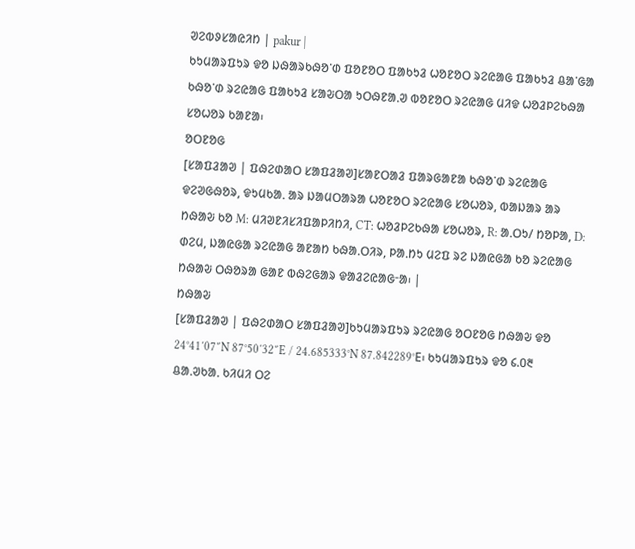ᱣᱮᱵᱽᱥᱟᱭᱤᱴ | pakur |
ᱠᱩᱢᱟᱨᱯᱩᱨ ᱫᱚ ᱡᱷᱟᱨᱠᱷᱚᱸᱰ ᱯᱚᱱᱚᱛ ᱯᱟᱠᱩᱲ ᱦᱚᱱᱚᱛ ᱨᱮᱭᱟᱜ ᱯᱟᱠᱩᱲ ᱪᱟᱸᱜᱟ ᱠᱷᱚᱸᱰ ᱨᱮᱭᱟᱜ ᱯᱟᱠᱩᱲ ᱥᱟᱶᱛᱟ ᱩᱛᱷᱱᱟᱹᱣ ᱵᱚᱱᱚᱛ ᱨᱮᱭᱟᱜ ᱢᱤᱫ ᱦᱚᱲᱞᱮᱠᱷᱟ ᱥᱚᱦᱚᱨ ᱠᱟᱱᱟ᱾
ᱚᱛᱱᱚᱜ
[ᱥᱟᱯᱲᱟᱣ | ᱯᱷᱮᱰᱟᱛ ᱥᱟᱯᱲᱟᱣ]ᱥᱟᱱᱛᱟᱲ ᱯᱟᱨᱜᱟᱱᱟ ᱠᱷᱚᱸᱰ ᱨᱮᱭᱟᱜ ᱫᱮᱣᱜᱷᱚᱨ, ᱫᱩᱢᱠᱟᱹ ᱟᱨ ᱡᱟᱢᱛᱟᱨᱟ ᱦᱚᱱᱚᱛ ᱨᱮᱭᱟᱜ ᱥᱚᱦᱚᱨ, ᱵᱟᱡᱟᱨ ᱟᱨ ᱴᱷᱟᱶ ᱠᱚ M: ᱢᱤᱣᱱᱤᱥᱤᱯᱟᱞᱤᱴᱤ, CT: ᱦᱚᱲᱞᱮᱠᱷᱟ ᱥᱚᱦᱚᱨ, R: ᱟᱹᱛᱩ/ ᱴᱚᱞᱟ, D: ᱰᱮᱢ, ᱡᱟᱭᱜᱟ ᱨᱮᱭᱟᱜ ᱟᱱᱟᱴ ᱠᱷᱟᱹᱛᱤᱨ, ᱞᱟᱹᱴᱩ ᱢᱮᱯ ᱨᱮ ᱡᱟᱭᱜᱟ ᱠᱚ ᱨᱮᱭᱟᱜ ᱴᱷᱟᱶ ᱛᱷᱚᱨᱟ ᱜᱟᱱ ᱵᱷᱮᱜᱟᱨ ᱫᱟᱲᱮᱭᱟᱜᱼᱟ᱾ |
ᱴᱷᱟᱶ
[ᱥᱟᱯᱲᱟᱣ | ᱯᱷᱮᱰᱟᱛ ᱥᱟᱯᱲᱟᱣ]ᱠᱩᱢᱟᱨᱯᱩᱨ ᱨᱮᱭᱟᱜ ᱚᱛᱱᱚᱜ ᱴᱷᱟᱶ ᱫᱚ 24°41′07″N 87°50′32″E / 24.685333°N 87.842289°E᱾ ᱠᱩᱢᱟᱨᱯᱩᱨ ᱫᱚ ᱔.᱐᱓ ᱪᱟᱹᱣᱠᱟᱹ ᱠᱤᱢᱤ ᱛᱮ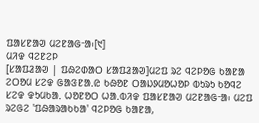ᱯᱟᱥᱱᱟᱣ ᱢᱮᱱᱟᱜᱼᱟ᱾[᱑]
ᱢᱤᱫ ᱧᱮᱱᱮᱞ
[ᱥᱟᱯᱲᱟᱣ | ᱯᱷᱮᱰᱟᱛ ᱥᱟᱯᱲᱟᱣ]ᱢᱮᱯ ᱨᱮ ᱧᱮᱞᱚᱜ ᱠᱟᱱᱟ ᱮᱛᱚᱢ ᱥᱮᱫ ᱜᱟᱝᱱᱟᱹᱭ ᱠᱷᱚᱱ ᱛᱟᱡᱽᱢᱚᱦᱚᱞ ᱵᱩᱨᱩ ᱠᱚᱧᱮ ᱥᱮᱫ ᱫᱩᱢᱠᱟᱹ ᱦᱚᱱᱚᱛ ᱦᱟᱹᱵᱤᱫ ᱯᱟᱥᱱᱟᱣ ᱢᱮᱱᱟᱜᱼᱟ᱾ ᱢᱮᱯ ᱨᱮᱜᱮ 'ᱯᱷᱟᱨᱟᱠᱠᱟ' ᱧᱮᱞᱚᱜ ᱠᱟᱱᱟ,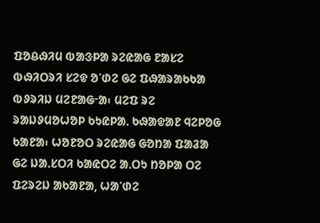ᱯᱚᱪᱷᱤᱢ ᱵᱟᱝᱞᱟ ᱨᱮᱭᱟᱜ ᱱᱟᱥᱮ ᱵᱷᱤᱛᱨᱤ ᱥᱮᱫ ᱚᱸᱰᱮ ᱜᱮ ᱯᱷᱟᱨᱟᱠᱠᱟ ᱵᱽᱨᱤᱡ ᱢᱮᱱᱟᱜᱼᱟ᱾ ᱢᱮᱯ ᱨᱮ ᱨᱟᱡᱽᱢᱚᱦᱚᱞ ᱠᱩᱭᱞᱟᱹ ᱠᱷᱟᱫᱟᱱ ᱧᱮᱞᱚᱜ ᱠᱟᱱᱟ᱾ ᱦᱚᱱᱚᱛ ᱨᱮᱭᱟᱜ ᱜᱚᱴᱟ ᱯᱟᱲᱟ ᱜᱮ ᱡᱟᱹᱥᱛᱤ ᱠᱟᱭᱛᱮ ᱟᱹᱛᱩ ᱴᱚᱞᱟ ᱛᱮ ᱯᱮᱨᱮᱡ ᱟᱠᱟᱱᱟ, ᱦᱟᱸᱰᱮ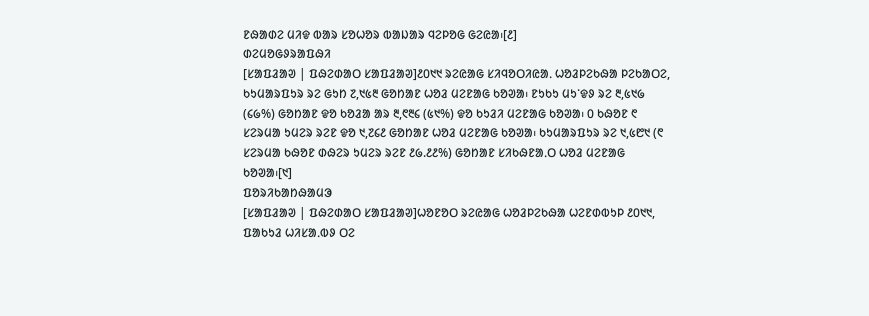ᱱᱷᱟᱰᱮ ᱢᱤᱫ ᱵᱟᱨ ᱥᱚᱦᱚᱨ ᱵᱟᱡᱟᱨ ᱧᱮᱞᱚᱜ ᱜᱮᱭᱟ᱾[᱒]
ᱰᱮᱢᱚᱜᱽᱨᱟᱯᱷᱤ
[ᱥᱟᱯᱲᱟᱣ | ᱯᱷᱮᱰᱟᱛ ᱥᱟᱯᱲᱟᱣ]᱒᱐᱑᱑ ᱨᱮᱭᱟᱜ ᱥᱤᱧᱚᱛᱤᱭᱟᱹ ᱦᱚᱲᱞᱮᱠᱷᱟ ᱞᱮᱠᱟᱛᱮ, ᱠᱩᱢᱟᱨᱯᱩᱨ ᱨᱮ ᱜᱩᱴ ᱗,᱑᱕᱓ ᱜᱚᱴᱟᱱ ᱦᱚᱲ ᱢᱮᱱᱟᱜ ᱠᱚᱣᱟ᱾ ᱱᱩᱠᱩ ᱢᱩᱸᱫᱽ ᱨᱮ ᱓,᱕᱑᱙ (᱔᱙%) ᱜᱚᱴᱟᱱ ᱫᱚ ᱠᱚᱲᱟ ᱟᱨ ᱓,᱖᱓᱔ (᱕᱑%) ᱫᱚ ᱠᱩᱲᱤ ᱢᱮᱱᱟᱜ ᱠᱚᱣᱟ᱾ ᱐ ᱠᱷᱚᱱ ᱖ ᱥᱮᱨᱢᱟ ᱩᱢᱮᱨ ᱨᱮᱱ ᱫᱚ ᱑,᱗᱔᱒ ᱜᱚᱴᱟᱱ ᱦᱚᱲ ᱢᱮᱱᱟᱜ ᱠᱚᱣᱟ᱾ ᱠᱩᱢᱟᱨᱯᱩᱨ ᱨᱮ ᱑,᱕᱘᱑ (᱖ ᱥᱮᱨᱢᱟ ᱠᱷᱚᱱ ᱰᱷᱮᱨ ᱩᱢᱮᱨ ᱨᱮᱱ ᱒᱙.᱒᱒%) ᱜᱚᱴᱟᱱ ᱥᱤᱠᱷᱱᱟᱹᱛ ᱦᱚᱲ ᱢᱮᱱᱟᱜ ᱠᱚᱣᱟ᱾[᱑]
ᱯᱚᱨᱤᱠᱟᱴᱷᱟᱢᱳ
[ᱥᱟᱯᱲᱟᱣ | ᱯᱷᱮᱰᱟᱛ ᱥᱟᱯᱲᱟᱣ]ᱦᱚᱱᱚᱛ ᱨᱮᱭᱟᱜ ᱦᱚᱲᱞᱮᱠᱷᱟ ᱦᱮᱱᱰᱵᱩᱞ ᱒᱐᱑᱑, ᱯᱟᱠᱩᱲ ᱦᱤᱥᱟᱹᱵᱽ ᱛᱮ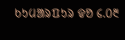ᱠᱩᱢᱟᱨᱯᱩᱨ ᱫᱚ ᱔.᱐᱓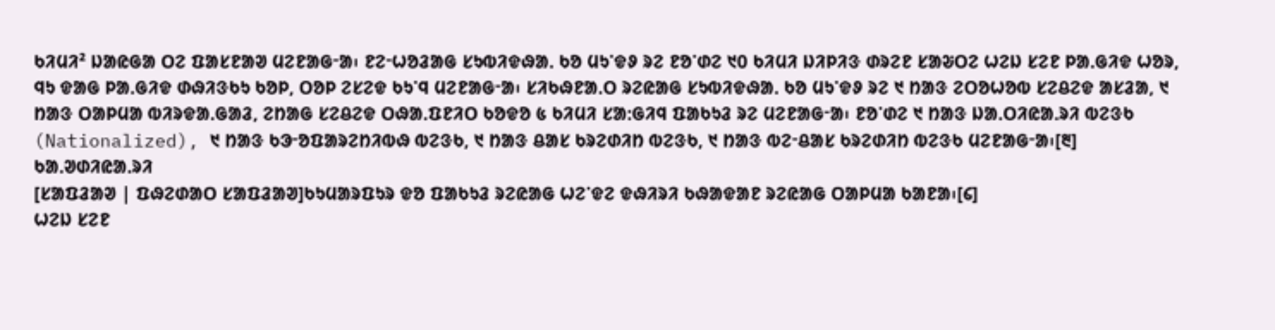ᱠᱤᱢᱤ² ᱡᱟᱭᱜᱟ ᱛᱮ ᱯᱟᱥᱱᱟᱣ ᱢᱮᱱᱟᱜᱼᱟ᱾ ᱱᱮᱼᱦᱚᱲᱟᱜ ᱥᱩᱵᱤᱫᱷᱟᱹ ᱠᱚ ᱢᱩᱸᱫᱽ ᱨᱮ ᱱᱚᱸᱰᱮ ᱑᱐ ᱠᱤᱢᱤ ᱡᱤᱞᱤᱝ ᱰᱨᱮᱱ ᱥᱟᱶᱛᱮ ᱦᱮᱡ ᱥᱮᱱ ᱞᱟᱹᱜᱤᱫ ᱦᱚᱨ, ᱧᱩ ᱫᱟᱜ ᱞᱟᱹᱜᱤᱫ ᱰᱷᱤᱝᱠᱩ ᱠᱚᱞ, ᱛᱚᱞ ᱮᱥᱮᱫ ᱠᱩᱸᱧ ᱢᱮᱱᱟᱜᱼᱟ᱾ ᱥᱤᱠᱷᱱᱟᱹᱛ ᱨᱮᱭᱟᱜ ᱥᱩᱵᱤᱫᱷᱟᱹ ᱠᱚ ᱢᱩᱸᱫᱽ ᱨᱮ ᱑ ᱴᱟᱝ ᱮᱛᱚᱦᱚᱵ ᱥᱮᱪᱮᱫ ᱟᱥᱲᱟ, ᱑ ᱴᱟᱝ ᱛᱟᱞᱢᱟ ᱵᱤᱨᱫᱟᱹᱜᱟᱲ, ᱮᱴᱟᱜ ᱥᱮᱪᱮᱫ ᱛᱷᱟᱹᱯᱱᱤᱛ ᱠᱚᱫᱚ ᱕ ᱠᱤᱢᱤ ᱥᱟᱺᱜᱤᱧ ᱯᱟᱠᱩᱲ ᱨᱮ ᱢᱮᱱᱟᱜᱼᱟ᱾ ᱱᱚᱸᱰᱮ ᱑ ᱴᱟᱝ ᱡᱟᱹᱛᱤᱭᱟᱹᱨᱤ ᱵᱮᱝᱠ (Nationalized), ᱑ ᱴᱟᱝ ᱠᱳᱼᱚᱯᱟᱨᱮᱴᱤᱵᱷ ᱵᱮᱝᱠ, ᱑ ᱴᱟᱝ ᱪᱟᱥ ᱠᱨᱮᱰᱤᱴ ᱵᱮᱝᱠ, ᱑ ᱴᱟᱝ ᱵᱮᱼᱪᱟᱥ ᱠᱨᱮᱰᱤᱴ ᱵᱮᱝᱠ ᱢᱮᱱᱟᱜᱼᱟ᱾[᱓]
ᱠᱟᱹᱣᱰᱤᱭᱟᱹᱨᱤ
[ᱥᱟᱯᱲᱟᱣ | ᱯᱷᱮᱰᱟᱛ ᱥᱟᱯᱲᱟᱣ]ᱠᱩᱢᱟᱨᱯᱩᱨ ᱫᱚ ᱯᱟᱠᱩᱲ ᱨᱮᱭᱟᱜ ᱦᱮᱸᱫᱮ ᱫᱷᱤᱨᱤ ᱠᱷᱟᱫᱟᱱ ᱨᱮᱭᱟᱜ ᱛᱟᱞᱢᱟ ᱠᱟᱱᱟ᱾[᱔]
ᱦᱮᱡ ᱥᱮᱱ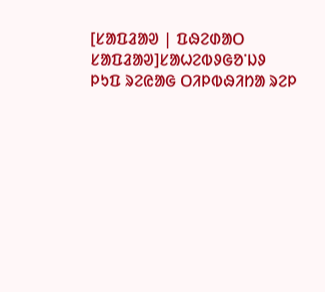[ᱥᱟᱯᱲᱟᱣ | ᱯᱷᱮᱰᱟᱛ ᱥᱟᱯᱲᱟᱣ]ᱥᱟᱦᱮᱵᱽᱜᱚᱸᱡᱽ ᱞᱩᱯ ᱨᱮᱭᱟᱜ ᱛᱤᱞᱵᱷᱤᱴᱟ ᱨᱮᱞ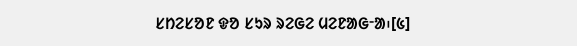ᱥᱴᱮᱥᱚᱱ ᱫᱚ ᱥᱩᱨ ᱨᱮᱜᱮ ᱢᱮᱱᱟᱜᱼᱟ᱾[᱕]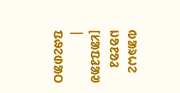ᱵᱟᱨᱦᱮ ᱡᱚᱱᱚᱲ
[ᱥᱟᱯᱲᱟᱣ | ᱯᱷᱮᱰᱟᱛ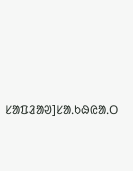ᱥᱟᱯᱲᱟᱣ]ᱥᱟᱹᱠᱷᱭᱟᱹᱛ